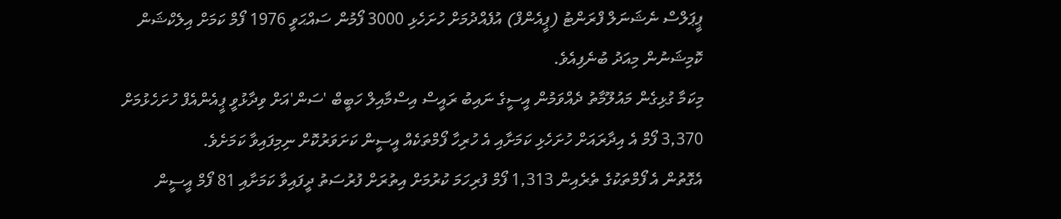ޕީޕަލްސް ނެޝަނަލް ފްރަންޓު (ޕީއެންފް) އުފެއްދުމަށް ހުށަހެޅި 3000 ފޯމުން ސައްޙަވީ 1976 ފޯމް ކަމަށް އިލެކްޝަން ކޮމިޝަނުން މިއަދު ބުނެފިއެވެ.
މިކަމާ ގުޅިގެން މައުލޫމާތު ދެއްވަމުން އީސީގެ ނައިބު ރައީސް އިސްމާއިލް ހަބީބް 'ސަން'އަށް ވިދާޅުވީ ޕީއެންއެފް ހުށަހެޅުމަށް 3,370 ފޯމް އެ އިދާރައަށް ހުށަހެޅި ކަމަށާއި އެ ހުރިހާ ފޯމްތަކެއް އީސީން ކަށަވަރުކޮށް ނިމިފައިވާ ކަމަށެވެ.
އެގޮތުން އެ ފޯމްތަކުގެ ތެރެއިން 1,313 ފޯމް ފުރިހަމަ ކުރުމަށް އިތުރަށް ފުރުސަތު ދީފައިވާ ކަމަށާއި 81 ފޯމް އީސީން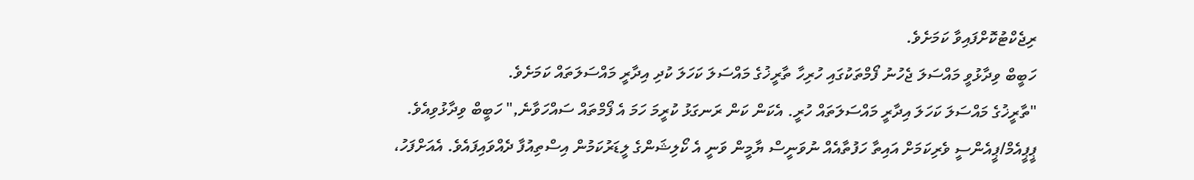ރިޖެކްޓުކޮށްފައިވާ ކަމަށެވެ.
ހަބީބް ވިދާޅުވީ މައްސަލަ ޖެހުނު ފޯމްތަކުގައި ހުރިހާ ތާރީޚުގެ މައްސަލަ ކަހަލަ ކުދި އިދާރީ މައްސަލަތައް ކަމަށެވެ.
"ތާރީޚުގެ މައްސަލަ ކަހަލަ އިދާރީ މައްސަލަތައް ހުރީ. އެކަން ކަން ރަނގަޅު ކުރީމަ ހަމަ އެ ފޯމްތައް ސައްހަވާނެ," ހަބީބް ވިދާޅުވިއެވެ.
ޕީޕީއެމް/ޕީއެންސީ ވެރިކަމަށް އައިތާ ހަފުތާއެއް ނުވަނީސް ޔާމީން ވަނީ އެ ކޯލިޝަންގެ ލީޑަރުކަމުން އިސްތިއުފާ ދެއްވައިފައެވެ. އެއަށްފަހު،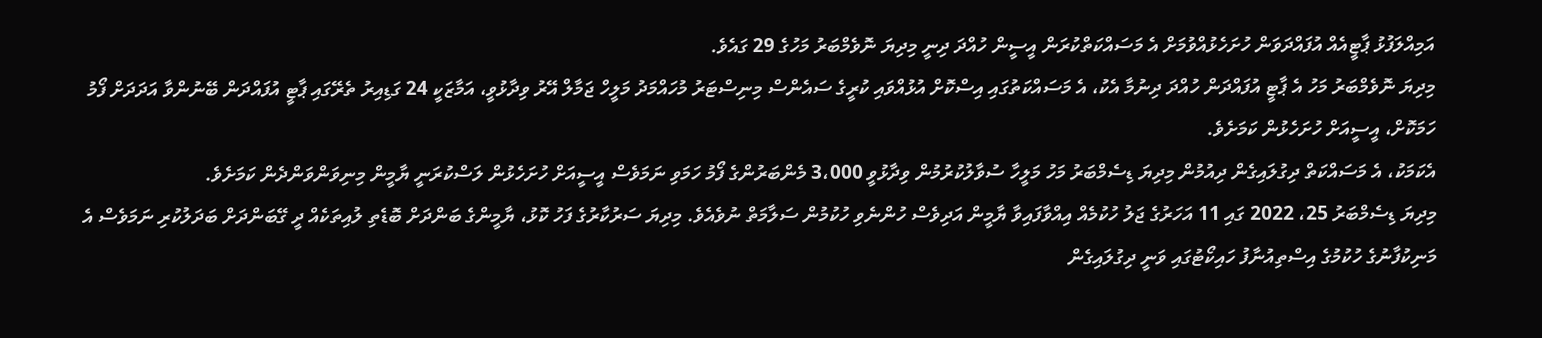އަމިއްލަފުޅު ޕާޓީއެއް އުފައްދަވަން ހުށަހެޅުއްވުމަށް އެ މަސައްކަތްކުރަން އީސީން ހުއްދަ ދިނީ މިދިޔަ ނޮވެމްބަރު މަހުގެ 29 ގައެވެ.
މިދިޔަ ނޮވެމްބަރު މަހު އެ ޕާޓީ އުފައްދަން ހުއްދަ ދިނުމާ އެކު، އެ މަސައްކަތުގައި އިސްކޮށް އުޅުއްވައި ކުރީގެ ސައެންސް މިނިސްޓަރު މުހައްމަދު މަލީހް ޖަމާލް އޭރު ވިދާޅުވީ، އަމާޒަކީ 24 ގަޑިއިރު ތެރޭގައި ޕާޓީ އުފައްދަން ބޭނުންވާ އަދަދަށް ފޯމު ހަމަކޮށް، އީސީއަށް ހުށަހެޅުން ކަމަށެވެ.
އެކަމަކު، އެ މަސައްކަތް ދިގުލައިގެން ދިއުމުން މިދިޔަ ޑިސެމްބަރު މަހު މަލީހާ ސުވާލުކުރުމުން ވިދާޅުވީ 3،000 މެންބަރުންގެ ފޯމު ހަމަވި ނަމަވެސް އީސީއަށް ހުށަހެޅުން ލަސްކުރަނީ ޔާމީން މިނިވަންވަންދެން ކަމަށެވެ.
މިދިޔަ ޑިސެމްބަރު 25، 2022 ގައި 11 އަހަރުގެ ޖަލު ހުކުމެއް އިއްވާފައިވާ ޔާމީން އަދިވެސް ހުންނެވި ހުކުމުން ސަލާމަތް ނުވެއެވެ. މިދިޔަ ސަރުކާރުގެ ފަހު ކޮޅު، ޔާމީންގެ ބަންދަށް ބޮޑެތި ލުއިތަކެއް ދީ ގޭބަންދަށް ބަދަލުކުރި ނަމަވެސް އެ މަނިކުފާނުގެ ހުކުމުގެ އިސްތިއުނާފު ހައިކޯޓުގައި ވަނީ ދިގުލައިގެން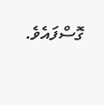ގޮސްފައެވެ.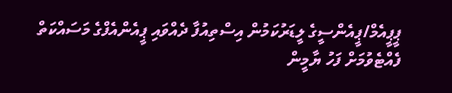ޕީޕީއެމް/ޕީއެންސީގެ ލީޑަރުކަމުން އިސްތިއުފާ ދެއްވައި ޕީއެންއެފްގެ މަސައްކަތް ފެއްޓެވުމަށް ފަހު ޔާމީން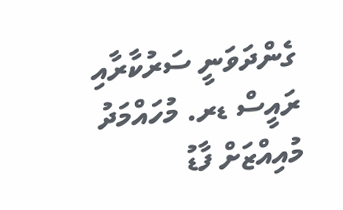ގެންދަވަނީ ސަރުކާރާއި ރައީސް ޑރ. މުހައްމަދު މުއިއްޒަށް ފާޑު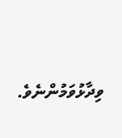ވިދާޅުވަމުންނެވެ.